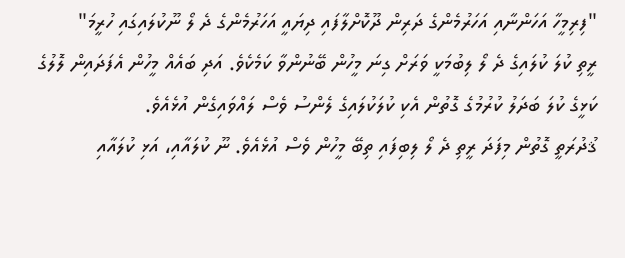"ފިރިމީހާ އަހަންނާއި އަހަރުމެންގެ ދަރިން ދޫކޮށްލާފައި ދިޔައީ އަހަރުމެންގެ ދެ ލޯ ނޫކުލައިގައި ހުރީމަ"
ރީތި ކުލަ ކުލައިގެ ދެ ލޯ ލިބުމަކީ ވަރަށް ގިނަ މީހުން ބޭނުންވާ ކަމެކެވެ. އަދި ބައެއް މީހުން އެފަދައިން ލޮލުގެ ކަޅީގެ ކުލަ ބަދަލު ކުރުމުގެ ގޮތުން އެކި ކުލަކުލައިގެ ލެންސު ވެސް ލައްވައިގެން އުޅެއެވެ.
ޤުދުރަތީ ގޮތުން މިފަދަ ރީތި ދެ ލޯ ލިބިފައި ތިބޭ މީހުން ވެސް އުޅެއެވެ. ނޫ ކުލައާއި، އަޅި ކުލައާއި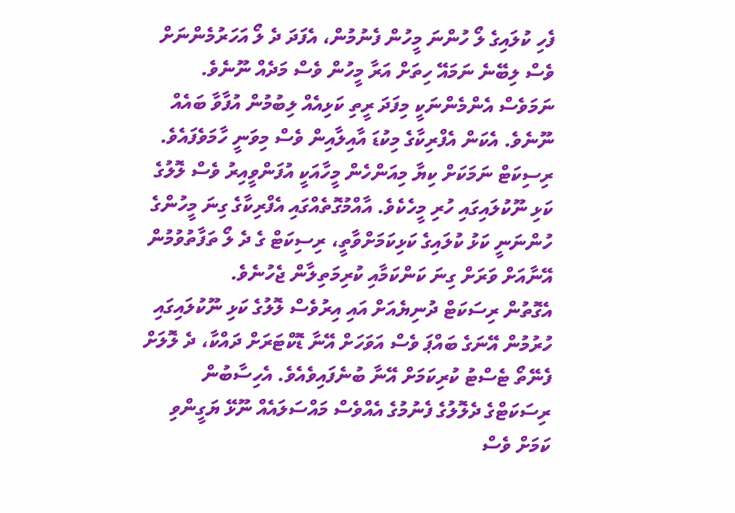ފެހި ކުލައިގެ ލޯ ހުންނަ މީހުން ފެނުމުން، އެފަދަ ދެ ލޯ އަހަރުމެންނަށް ވެސް ލިބޭނެ ނަމައޭ ހިތަށް އަރާ މީހުން ވެސް މަދެއް ނޫނެވެ.
ނަމަވެސް އެންމެންނަކީ މިފަދަ ރީތި ކަޅިއެއް ލިބުމުން އުފާވާ ބައެއް ނޫނެވެ. އެކަން އެފްރިކާގެ މިކުޑަ އާއިލާއިން ވެސް މިވަނީ ހާމަވެފައެވެ.
ރިސިކަޓް ނަމަކަށް ކިޔާ މިއަންހެން މީހާއަކީ އުފަންވީއިރު ވެސް ލޮލުގެ ކަޅި ނޫކުލައިގައި ހުރި މީހެކެވެ. އާއްމުގޮތެއްގައި އެފްރިކާގެ ގިނަ މީހުންގެ ހުންނަނީ ކަޅު ކުލައިގެ ކަޅިކަމަށްވާތީ، ރިސިކަޓް ގެ ދެ ލޯ ތަފާތުވުމުން އޭނާއަށް ވަރަށް ގިނަ ކަންކަމާއި ކުރިމަތިލާން ޖެހުނެވެ.
އެގޮތުން ރިސަކަޓް ދުނިޔެއަށް އައި އިރުވެސް ލޮލުގެ ކަޅި ނޫކުލައިގައި ހުރުމުން އޭނަގެ ބައްޕަ ވެސް އަވަހަށް އޭނާ ޑޮކްޓަރަށް ދައްކާ، ދެ ލޮލަށް ފެނޭތޯ ޓެސްޓު ކުރިކަމަށް އޭނާ ބުނެފައިވެއެވެ. އެހިސާބުން ރިސަކަޓްގެ ދެލޮލުގެ ފެނުމުގެ އެއްވެސް މައްސަލައެއް ނޫޅޭ ޔަގީންވި ކަމަށް ވެސް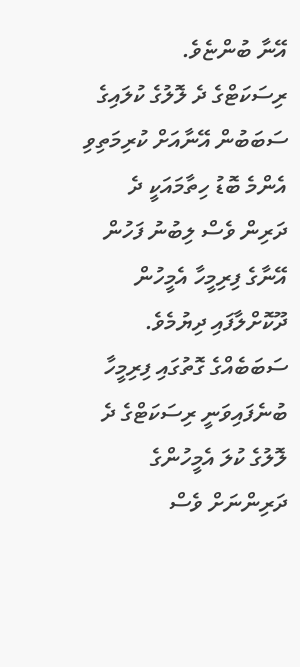އޭނާ ބުންޏެވެ.
ރިސަކަޓްގެ ދެ ލޮލުގެ ކުލައިގެ ސަބަބުން އޭނާއަށް ކުރިމަތިވި އެންމެ ބޮޑު ހިތާމައަކީ ދެ ދަރިން ވެސް ލިބުނު ފަހުން އޭނާގެ ފިރިމީހާ އެމީހުން ދޫކޮށްލާފައި ދިޔުމެވެ. ސަބަބެއްގެ ގޮތުގައި ފިރިމީހާ ބުނެފައިވަނީ ރިސަކަޓްގެ ދެ ލޮލުގެ ކުލަ އެމީހުންގެ ދަރިންނަށް ވެސް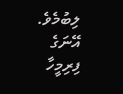ލިބުމެވެ. އޭނަގެ ފިރިމީހާ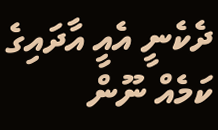ދެކެނީ އެއީ އާދައިގެ ކަމެއް ނޫން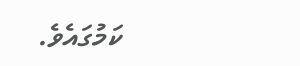ކަމުގައެވެ.